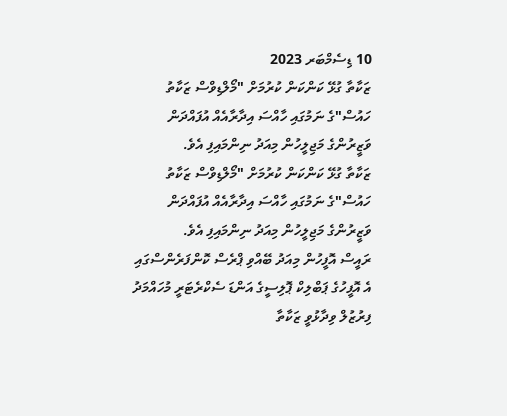10 ޑިސެމްބަރ 2023
ޒަކާތާ ގުޅޭ ކަންކަން ކުރުމަށް "މޯލްޑިވްސް ޒަކާތު ހައުސް"ގެ ނަމުގައި ހާއްސަ އިދާރާއެއް އުފައްދަން ވަޒީރުންގެ މަޖިލީހުން މިއަދު ނިންމައިފި އެވެ.
ޒަކާތާ ގުޅޭ ކަންކަން ކުރުމަށް "މޯލްޑިވްސް ޒަކާތު ހައުސް"ގެ ނަމުގައި ހާއްސަ އިދާރާއެއް އުފައްދަން ވަޒީރުންގެ މަޖިލީހުން މިއަދު ނިންމައިފި އެވެ.
ރައީސް އޮފީހުން މިއަދު ބޭއްވި ޕްރެސް ކޮންފަރެންސްގައި އެ އޮފީހުގެ ޕަބްލިކް ޕޮލިސީގެ އަންޑަ ސެކްރެޓަރީ މުހައްމަދު ފިރުޒުލް ވިދާޅުވީ ޒަކާތާ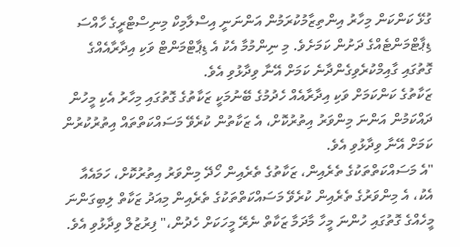ގުޅޭ ކަންކަން މިހާރު އިންތިޒާމުކުރަމުން އަންނަނީ އިސްލާމިކް މިނިސްޓްރީގެ ހާއްސަ ޑިޕާޓްމަންޓެއްގެ ދަށުން ކަމަށެވެ. މި ނިންމުމާ އެކު އެ ޑިޕާޓްމަންޓް ވަކި އިދާރާއެއްގެ ގޮތުގައި ގާއިމްކުރެވިގެންދާނެ ކަމަށް އޭނާ ވިދާޅުވި އެވެ.
ޒަކާތުގެ ކަންކަމަށް ވަކި އިދާރާއެއް ހެދުމުގެ ބޭނުމަކީ ޒަކާތުގެ ގޮތުގައި މިހާރު އެކި މީހުން ދައްކަމުން އަންނަ މިންވަރު އިތުރުކޮށް، އެ ޒަކާތުން ކުރެވޭ މަސައްކަތްތައް އިތުރުކުރުން ކަމަށް އޭނާ ވިދާޅުވި އެވެ.
"އެ މަސައްކަތްތަކުގެ ތެރެއިން، ޒަކާތުގެ ތެރެއިން ހޯދޭ މިންވަރު އިތުރުކޮށް، ހަމައެއާ އެކު، އެ މިންވަރުގެ ތެރެއިން ކުރެވޭ މަސައްކަތްތަކުގެ ތެރެއިން މިއަދު ޒަކާތް ލިބިގަންނަ މީހެއްގެ ގޮތުގައި ހުންނަ މީހާ މާދަމާ ޒަކާތް ނެރޭ މީހަކަށް ހެދުން،" ފިރުޒުލް ވިދާޅުވި އެވެ.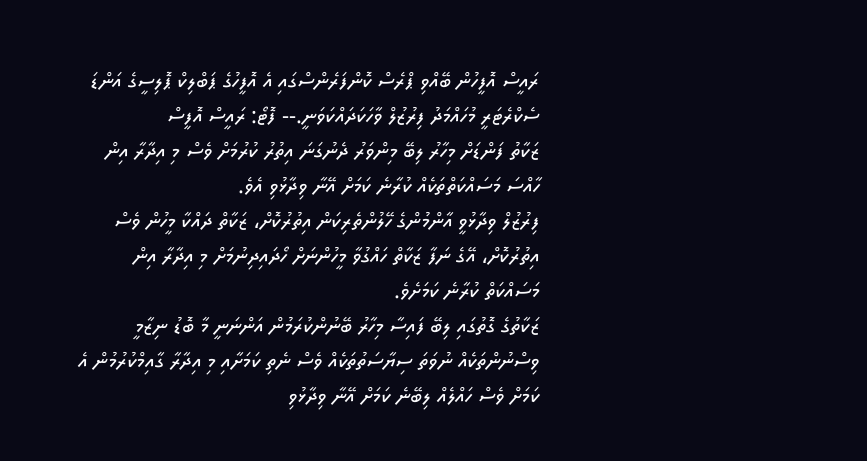ރައީސް އޮފީހުން ބޭއްވި ޕްރެސް ކޮންފަރެންސްގައި އެ އޮފީހުގެ ޕަބްލިކް ޕޮލިސީގެ އަންޑަ ސެކްރެޓަރީ މުހައްމަދު ފިރުޒުލް ވާހަކަދައްކަވަނީ.-- ފޮޓޯ: ރައީސް އޮފީސް
ޒަކާތު ފަންޑަށް މިހާރު ލިބޭ މިންވަރު ދެނުގަނަ އިތުރު ކުރުމަށް ވެސް މި އިދާރާ އިން ހާއްސަ މަސައްކަތްތަކެއް ކުރާނެ ކަމަށް އޭނާ ވިދާޅުވި އެވެ.
ފިރުޒުލް ވިދާޅުވީ އާންމުންގެ ހޭލުންތެރިކަން އިތުރުކޮށް، ޒަކާތް ދައްކާ މީހުން ވެސް އިތުރުކޮށް، އޭގެ ނަފާ ޒަކާތް ހައްގުވާ މީހުންނަށް ހޯދައިދިނުމަށް މި އިދާރާ އިން މަސައްކަތް ކުރާނެ ކަމަށެވެ.
ޒަކާތުގެ ގޮތުގައި ލިބޭ ފައިސާ މިހާރު ބޭނުންކުރަމުން އަންނަނީ މާ ބޮޑު ނިޒާމީ ވިސްނުންތަކެއް ނުވަތަ ސިޔާސަތުތަކެއް ވެސް ނެތި ކަމަށާއި މި އިދާރާ ގާއިމްކުރުމުން އެ ކަމަށް ވެސް ހައްލެއް ލިބޭނެ ކަމަށް އޭނާ ވިދާޅުވި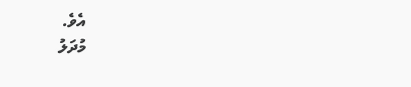އެވެ.
މުދަލު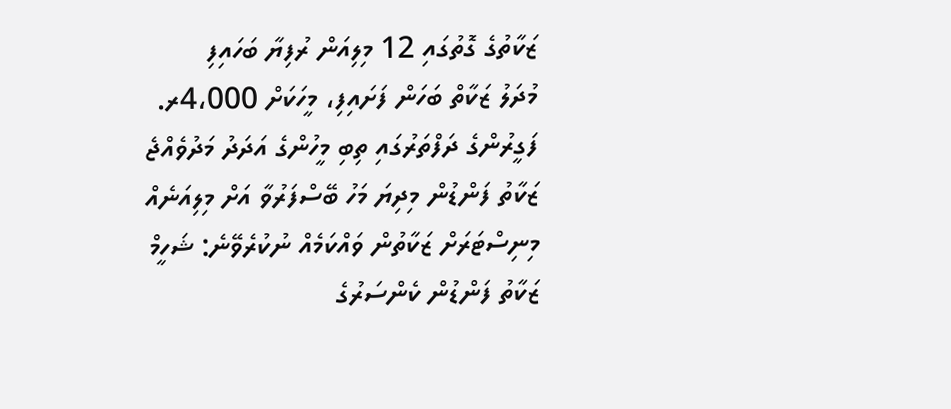ޒަކާތުގެ ގޮތުގައި 12 މިލިއަން ރުފިޔާ ބަހައިފި
މުދަލު ޒަކާތް ބަހަން ފަށައިފި، މީހަކަށް 4،000ރ.
ފަގީރުންގެ ދަފްތަރުގައި ތިބި މީހުންގެ އަދަދު މަދުވެއްޖެ
ޒަކާތު ފަންޑުން މިދިޔަ މަހު ބޭސްފަރުވާ އަށް މިލިއަނެއް
މިނިސްޓަރަށް ޒަކާތުން ވައްކަމެއް ނުކުރެވޭނެ: ޝަހީމް
ޒަކާތު ފަންޑުން ކެންސަރުގެ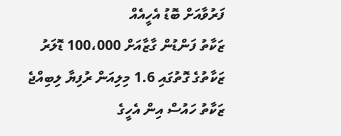ފަރުވާއަށް ބޮޑު އެހީއެއް
ޒަކާތު ފަންޑުން ގާޒާއަށް 100،000 ޑޮލަރު
ޒަކާތުގެ ގޮތުގައި 1.6 މިލިއަން ރުފިޔާ ލިބިއްޖެ
ޒަކާތު ހައުސް އިން އެހީގެ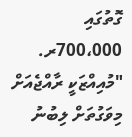ގޮތުގައި 700،000ރ.
"މުއިއްޒަކީ ރާއްޖެއަށް މިވަގުތަށް ލިބުނު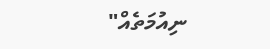ނިއުމަތެއް"